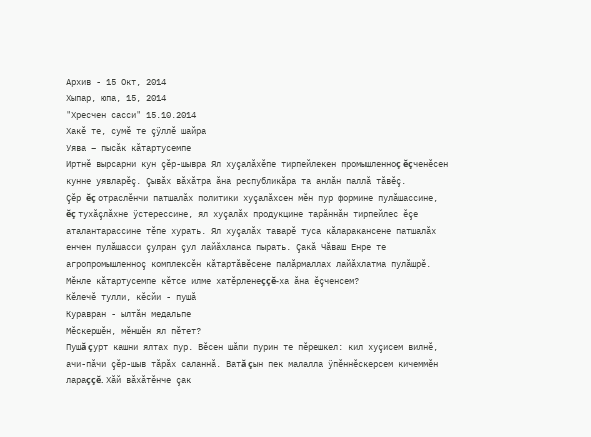Архив - 15 Окт, 2014
Хыпар, юпа, 15, 2014
"Хресчен сасси" 15.10.2014
Хакĕ те, сумĕ те çÿллĕ шайра
Уява – пысăк кăтартусемпе
Иртнĕ вырсарни кун çĕр-шывра Ял хуçалăхĕпе тирпейлекен промышленноç ĕçченĕсен кунне уявларĕç. Çывăх вăхăтра ăна республикăра та анлăн паллă тăвĕç.
Çĕр ĕç отраслĕнчи патшалăх политики хуçалăхсен мĕн пур формине пулăшассине, ĕç тухăçлăхне ÿстерессине, ял хуçалăх продукцине тарăннăн тирпейлес ĕçе аталантарассине тĕпе хурать. Ял хуçалăх таварĕ туса кăларакансене патшалăх енчен пулăшасси çулран çул лайăхланса пырать. Çакă Чăваш Енре те агропромышленноç комплексĕн кăтартăвĕсене палăрмаллах лайăхлатма пулăшрĕ. Мĕнле кăтартусемпе кĕтсе илме хатĕрленеççĕ-ха ăна ĕçченсем?
Кĕлечĕ тулли, кĕсйи - пушă
Куравран - ылтăн медальпе
Мĕскершĕн, мĕншĕн ял пĕтет?
Пушă çурт кашни ялтах пур. Вĕсен шăпи пурин те пĕрешкел: кил хуçисем вилнĕ, ачи-пăчи çĕр-шыв тăрăх саланнă. Ватă çын пек малалла ÿпĕннĕскерсем кичеммĕн лараççĕ. Хăй вăхăтĕнче çак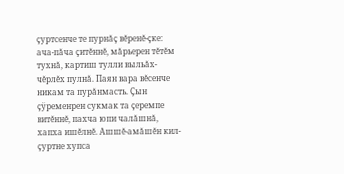çуртсенче те пурнăç вĕренĕ-çке: ача-пăча çитĕннĕ, мăрьерен тĕтĕм тухнă, картиш тулли выльăх-чĕрлĕх пулнă. Паян вара вĕсенче никам та пурăнмасть. Çын çÿременрен сукмак та çеремпе витĕннĕ, пахча юпи чалăшнă, хапха ишĕлнĕ. Ашшĕ-амăшĕн кил-çуртне хупса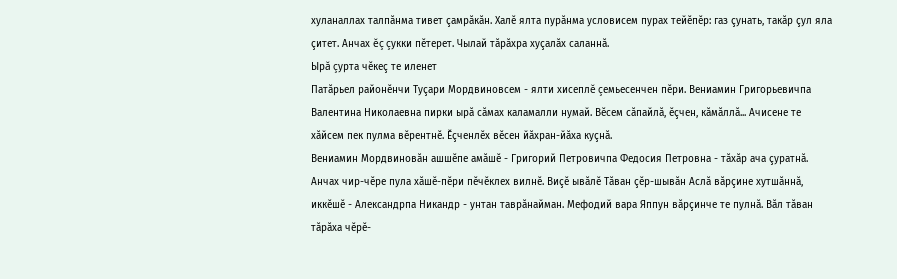хуланаллах талпăнма тивет çамрăкăн. Халĕ ялта пурăнма условисем пурах тейĕпĕр: газ çунать, такăр çул яла çитет. Анчах ĕç çукки пĕтерет. Чылай тăрăхра хуçалăх саланнă.
Ырă çурта чĕкеç те иленет
Патăрьел районĕнчи Туçари Мордвиновсем - ялти хисеплĕ çемьесенчен пĕри. Вениамин Григорьевичпа Валентина Николаевна пирки ырă сăмах каламалли нумай. Вĕсем сăпайлă, ĕçчен, кăмăллă... Ачисене те хăйсем пек пулма вĕрентнĕ. Ĕçченлĕх вĕсен йăхран-йăха куçнă.
Вениамин Мордвиновăн ашшĕпе амăшĕ - Григорий Петровичпа Федосия Петровна - тăхăр ача çуратнă. Анчах чир-чĕре пула хăшĕ-пĕри пĕчĕклех вилнĕ. Виçĕ ывăлĕ Тăван çĕр-шывăн Аслă вăрçине хутшăннă, иккĕшĕ - Александрпа Никандр - унтан таврăнайман. Мефодий вара Яппун вăрçинче те пулнă. Вăл тăван тăрăха чĕрĕ-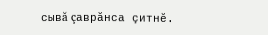сывă çаврăнса çитнĕ.